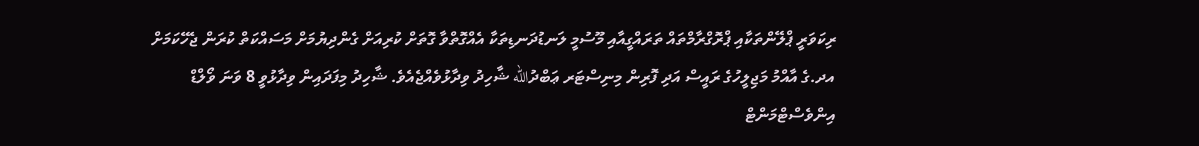ރިކަވަރީ ޕްލޭންތަކާއި ޕްރޮގްރާމްތައް ތަރައްގީއާއި މޫސުމީ ލަނޑުދަނޑިތަކާ އެއްގޮތްވާ ގޮތަށް ކުރިއަށް ގެންދިޔުމަށް މަސައްކަތް ކުރަން ޖެހޭކަމަށް އދ.ގެ އާއްމު މަޖިލީހުގެ ރައީސް އަދި ފޮރިން މިނިސްޓަރ ޢަބްދުالله ޝާހިދު ވިދާޅުވެއްޖެއެވެ. ޝާހިދު މިފަދައިން ވިދާޅުވީ 8 ވަނަ ވޯލްޑް އިންވެސްޓްމަންޓް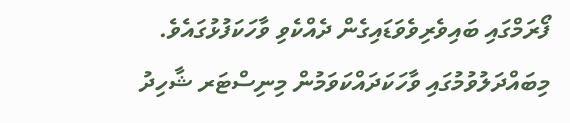ފޯރަމްގައި ބައިވެރިވެވަޑައިގެން ދެއްކެވި ވާހަކަފުޅުގައެވެ.
މިބައްދަލުވުމުގައި ވާހަކަދައްކަވަމުން މިނިސްޓަރ ޝާހިދު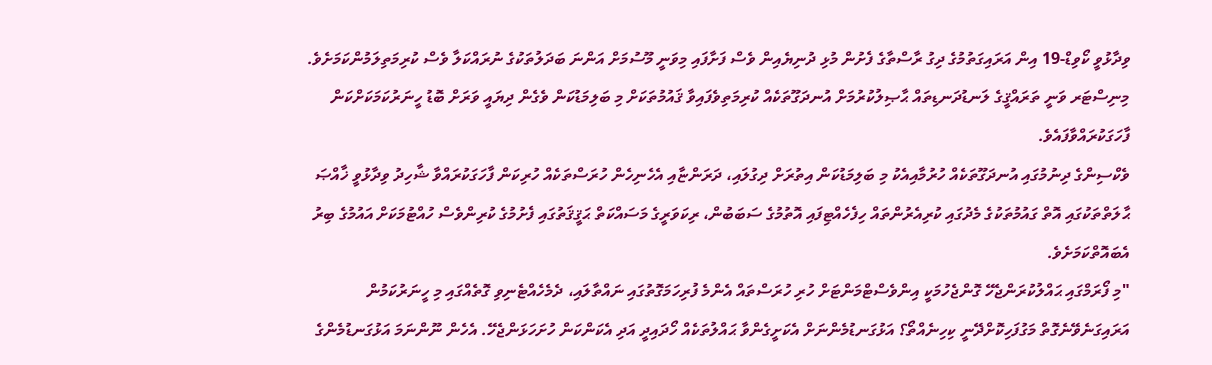ވިދާޅުވީ ކޯވިޑް-19 އިން އަރައިގަތުމުގެ ދިގު ރާސްތާގެ ފެށުން މުޅި ދުނިޔެއިން ވެސް ފަށާފައި މިވަނީ މޫސުމަށް އަންނަ ބަދަލުތަކުގެ ނުރައްކަލާ ވެސް ކުރިމަތިލަމުންކަމަށެވެ. މިނިސްޓަރ ވަނީ ތަރައްޤީގެ ލަނޑުދަނޑިތައް ޙާޞިލުކުރުމަށް އުނދަގޫތަކެއް ކުރިމަތިވެފައިވާ ޤައުމުތަކަށް މި ބަލިމަޑުކަން ވެގެން ދިޔައީ ވަރަށް ބޮޑު ހީނަރުކަމަކަށްކަން ފާހަގަކުރައްވާފައެވެ.
ވެކްސިންގެ ދިނުމުގައި އުނދަގޫތަކެއް ހުރުމާއިއެކު މި ބަލިމަޑުކަން އިތުރަށް ދިގުލައި، ދަރަންޏާއި އެހެނިހެން ހުރަސްތަކެއް ހުރިކަން ފާހަގަކުރައްވާ ޝާހިދު ވިދާޅުވީ ޚާއްޞަ ޙާލަތްތަކުގައި އޮތް ގައުމުތަކުގެ މެދުގައި ކުރިއެރުންތައް ހިފެހެއްޓިފައި އޮތުމުގެ ސަބަބުން، ރިކަވަރީގެ މަސައްކަތް ޙަޤީޤަތުގައި ފެށުމުގެ ކުރިންވެސް ހުއްޓުމަކަށް އައުމުގެ ބިރު އެބައޮތްކަމަށެވެ.
"މި ފޯރަމްގައި ޙައްލުކުރަންޖެހޭ ގޮންޖެހުމަކީ އިންވެސްޓްމަންޓަށް ހުރި ހުރަސްތައް އެންމެ ފުރިހަމަގޮތުގައި ނައްތާލައި، ދެމެހެއްޓެނިވި ގޮތެއްގައި މި ހީނަރުކަމުން އަރައިގަނެވޭނެގޮތް މަގުފަހިކޮށްދޭނީ ކިހިނެއްތޯ؟ އަޅުގަނޑުމެންނަށް އެކަށީގެންވާ ޙައްލުތަކެއް ހޯދައިދީ އަދި އެކަންކަން ހުށަހަޅަންޖެހޭ. އެހެން ނޫންނަމަ އަޅުގަނޑުމެންގެ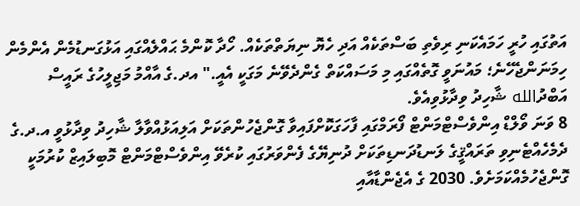އަތުގައި ހުރީ ހަމައެކަނި ރިވެތި ބަސްތަކެއް އަދި ހެޔޮ ނިޔަތްތަކެއް. ހޯދާ ކޮންމެ ޙައްލެއްގައި އަޅުގަނޑުމެން އެންމެން ހިމަނަންޖެހޭނެ؛ މައުނަވީ ގޮތެއްގައި މި މަސައްކަތް ގެންދެވޭނެ މަގަކީ އެއީ." އދ.ގެ އާއްމު މަޖިލީހުގެ ރައީސް އަބްދުالله ޝާހިދު ވިދާޅުވިއެވެ.
8 ވަނަ ވޯލްޑް އިންވެސްޓްމަންޓް ފޯރަމްގައި ފާހަގަކޮށްފައިވާ ގޮންޖެހުންތަކަށް އަލިއަޅުއްވާލާ ޝާހިދު ވިދާޅުވީ އ.ދ.ގެ ދެމެހެއްޓެނިވި ތަރައްޤީގެ ލަނޑުދަނޑިތަކަށް ދުނިޔޭގެ ފެންވަރުގައި ކުރެވޭ އިންވެސްޓްމަންޓް މޮބިލައިޒް ކުރުމަކީ ގޮންޖެހުމެއްކަމަށެވެ. 2030 ގެ އެޖެންޑާއާއި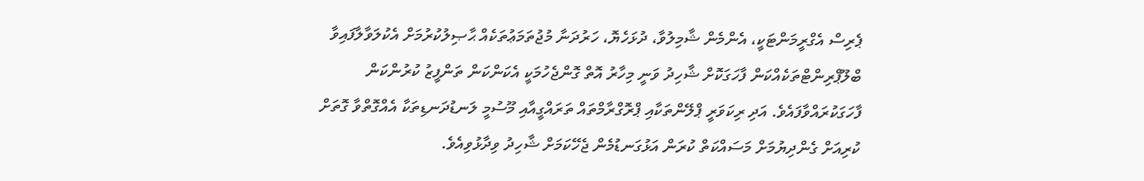ޕެރިސް އެގްރީމަންޓަކީ، އެންމެން ޝާމިލުވާ، ދުޅަހެޔޮ، ހަރުދަނާ މުޖުތަމަޢުތަކެއް ޙާޞިލުކުރުމަށް އެކުލަވާލާފައިވާ ބްލޫޕްރިންޓްތަކެއްކަން ފާހަގަކޮށް ޝާހިދު ވަނީ މިހާރު އޮތް ގޮންޖެހުމަކީ އެކަންކަން ތަންފީޒު ކުރުންކަން ފާހަގަކުރައްވާފައެވެ. އަދި ރިކަވަރީ ޕްލޭންތަކާއި ޕްރޮގްރާމްތައް ތަރައްގީއާއި މޫސުމީ ލަނޑުދަނޑިތަކާ އެއްގޮތްވާ ގޮތަށް ކުރިއަށް ގެންދިޔުމަށް މަސައްކަތް ކުރަން އަޅުގަނޑުމެން ޖެހޭކަމަށް ޝާހިދު ވިދާޅުވިއެވެ.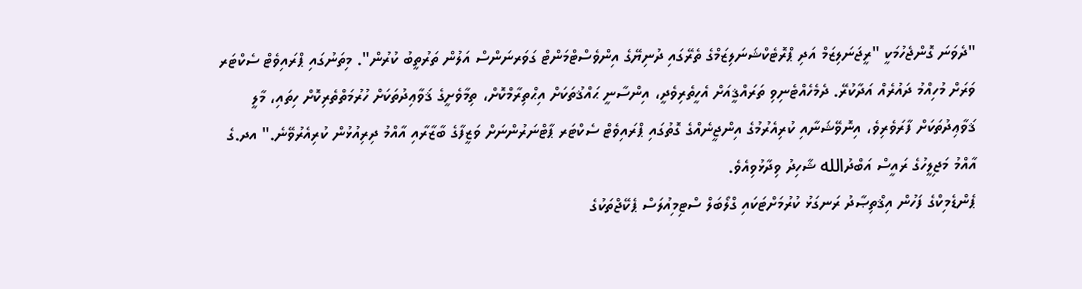"ދެވަނަ ގޮންޖެހުމަކީ "ރީޖަނަލިޒަމް އަދި ޕްރޮޓެކްޝަނަލިޒަމްގެ ތެރޭގައި ދުނިޔޭގެ އިންވެސްޓްމަންޓް ގަވަރނަންސް އަލުން ތަރުތީބު ކުރުން". މިތަނުގައި ޕްރައިވެޓް ސެކްޓަރ ވަރަށް މުހިއްމު ދައުރެއް އަދާކުރޭ. ދެމެހެއްޓެނިވި ތަރައްޤީއަށް އެހީތެރިވެދީ، އިންސާނީ ޙައްޤުތަކަށް އިޙްތިރާމްކޮށް، ތިމާވެށީގެ ޤަވާޢިދުތަކަށް ހުރުމަތްތެރިކޮށް ހިތައި، މާލީ ޤަވާޢިދުތަކަށް ފާރަވެރިވެ، އިނޮވޭޝަނާއި ކުރިއެރުމުގެ އިންޖީނެއްގެ ގޮތުގައި ޕްރައިވެޓް ސެކްޓަރ ޕާޓްނަރުންނަށް ވަޒީފާގެ ބާޒާރާއި އާއްމު ދިރިއުޅުން ކުރިއެރުވޭނެ." އދ.ގެ އާއްމު މަޖިލީހުގެ ރައީސް އަބްދުالله ޝާހިދު ވިދާޅުވިއެވެ.
ޕެންޑެމިކްގެ ފަހުން އިޤްތިޞާދު ރަނގަޅު ކުރުމަށްޓަކައި ގްލޯބަލް ސްޓިމިއުލަސް ޕެކޭޖްތަކުގެ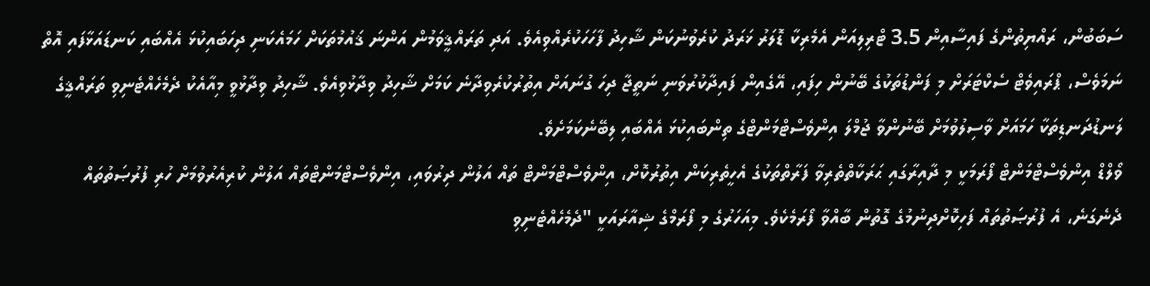ސަބަބުން، ރައްޔިތުންގެ ފައިސާއިން 3.5 ޓްރިލިއަން އެމެރިކާ ޑޮލަރު ޚަރަދު ކުރެވުނުކަން ޝާހިދު ފާހަހަކުރެއްވިއެވެ. އަދި ތަރައްޤީވަމުން އަންނަ ޤައުމުތަކަށް ހަމައެކަނި ދިހަބައިކުޅަ އެއްބައި ކަނޑައަޅާފައި އޮތް ނަމަވެސް، ޕްރައިވެޓް ސެކްޓަރަށް މި ފަންޑުތަކުގެ ބޭނުން ހިފައި، އޭގެއިން ފައިދާކުރުވަނި ނަތީޖާ ދިހަ ގުނައަށް އިތުރުކުރެވިދާނެ ކަމަށް ޝާހިދު ވިދާޅުވިއެވެ. ޝާހިދު ވިދާޅުވީ މިއާއެކު ދެމެހެއްޓެނިވި ތަރައްޤީގެ ލަނޑުދަނޑިތަކާ ހަމައަށް ވާސިލުވުމަށް ބޭނުންވާ ޖުމްލަ އިންވެސްޓްމަންޓްގެ ތިންބައިކުޅަ އެއްބައި ލިބޭނެކަމަށެވެ.
ވޯލްޑް އިންވެސްޓްމަންޓް ފޯރަމަކީ މި ދާއިރާގައި ޙަރަކާތްތެރިވާ ފަރާތްތަކުގެ އެހީތެރިކަން އިތުރުކޮށް، އިންވެސްޓްމަންޓް ތައް އަލުން ދިރުވައި، އިންވެސްޓްމަންޓްތައް އަލުން ކުރިއެރުވުމަށް ހުރި ފުރުޞަތުތައް ދެނެގަނެ، އެ ފުރުޞަތުތައް ފަހިކޮށްދިނުމުގެ ގޮތުން ބާއްވާ ފޯރަމެކެވެ. މިއަހަރުގެ މި ފޯރަމްގެ ޝިއާރައަކީ "ދެމެހެއްޓެނިވި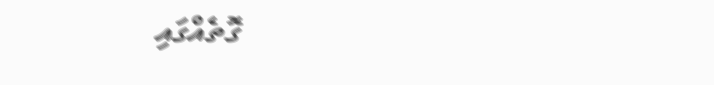ގޮތެއްގައި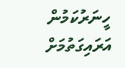ހީނަރުކަމުން އަރައިގަތުމަށް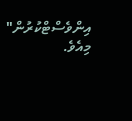އިންވެސްޓްކުރުން" މިއެވެ.